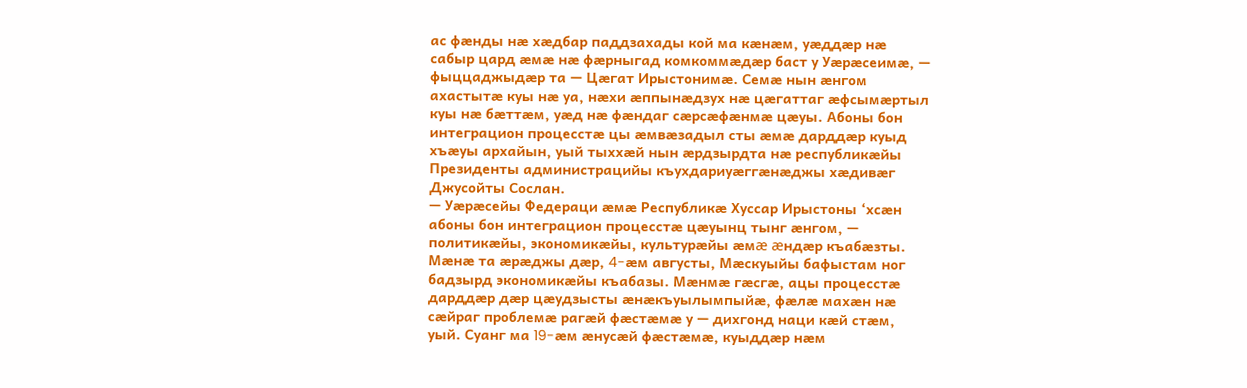ас фæнды нæ хæдбар паддзахады кой ма кæнæм, уæддæр нæ сабыр цард æмæ нæ фæрныгад комкоммæдæр баст у Уæрæсеимæ, — фыццаджыдæр та — Цæгат Ирыстонимæ. Семæ нын æнгом ахастытæ куы нæ уа, нæхи æппынæдзух нæ цæгаттаг æфсымæртыл куы нæ бæттæм, уæд нæ фæндаг сæрсæфæнмæ цæуы. Абоны бон интеграцион процесстæ цы æмвæзадыл сты æмæ дарддæр куыд хъæуы архайын, уый тыххæй нын æрдзырдта нæ республикæйы Президенты администрацийы къухдариуæггæнæджы хæдивæг Джусойты Сослан.
— Уæрæсейы Федераци æмæ Республикæ Хуссар Ирыстоны ‘хсæн абоны бон интеграцион процесстæ цæуынц тынг æнгом, — политикæйы, экономикæйы, культурæйы æмæ æндæр къабæзты. Мæнæ та æрæджы дæр, 4-æм августы, Мæскуыйы бафыстам ног бадзырд экономикæйы къабазы. Мæнмæ гæсгæ, ацы процесстæ дарддæр дæр цæудзысты æнæкъуылымпыйæ, фæлæ махæн нæ сæйраг проблемæ рагæй фæстæмæ у — дихгонд наци кæй стæм, уый. Суанг ма 19-æм æнусæй фæстæмæ, куыддæр нæм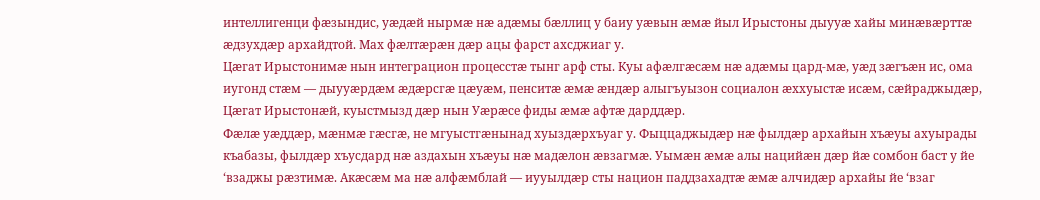интеллигенци фæзындис, уæдæй нырмæ нæ адæмы бæллиц у баиу уæвын æмæ йыл Ирыстоны дыууæ хайы минæвæрттæ æдзухдæр архайдтой. Мах фæлтæрæн дæр ацы фарст ахсджиаг у.
Цæгат Ирыстонимæ нын интеграцион процесстæ тынг арф сты. Куы афæлгæсæм нæ адæмы цард-мæ, уæд зæгъæн ис, ома иугонд стæм — дыууæрдæм æдæрсгæ цæуæм, пенситæ æмæ æндæр алыгъуызон социалон æххуыстæ исæм, сæйраджыдæр, Цæгат Ирыстонæй, куыстмызд дæр нын Уæрæсе фиды æмæ афтæ дарддæр.
Фæлæ уæддæр, мæнмæ гæсгæ, не мгуыстгæнынад хуыздæрхъуаг у. Фыццаджыдæр нæ фылдæр архайын хъæуы ахуырады къабазы, фылдæр хъусдард нæ аздахын хъæуы нæ мадæлон æвзагмæ. Уымæн æмæ алы нацийæн дæр йæ сомбон баст у йе ‘взаджы рæзтимæ. Акæсæм ма нæ алфæмблай — иууылдæр сты национ паддзахадтæ æмæ алчидæр архайы йе ‘взаг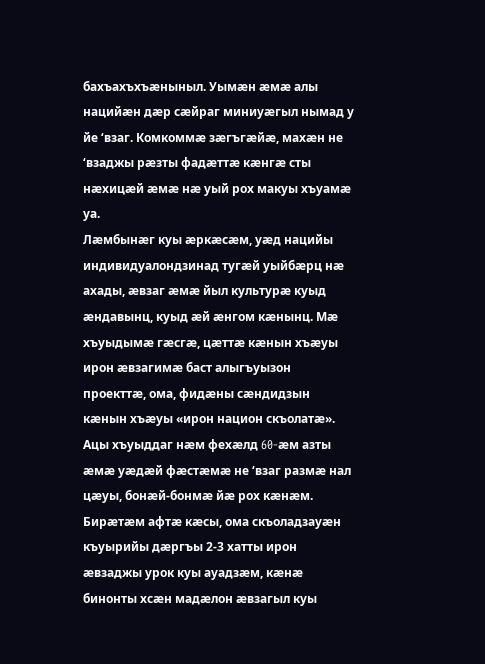бахъахъхъæныныл. Уымæн æмæ алы нацийæн дæр сæйраг миниуæгыл нымад у йе ‘взаг. Комкоммæ зæгъгæйæ, махæн не ‘взаджы рæзты фадæттæ кæнгæ сты нæхицæй æмæ нæ уый рох макуы хъуамæ уа.
Лæмбынæг куы æркæсæм, уæд нацийы индивидуалондзинад тугæй уыйбæрц нæ ахады, æвзаг æмæ йыл культурæ куыд æндавынц, куыд æй æнгом кæнынц. Мæ хъуыдымæ гæсгæ, цæттæ кæнын хъæуы ирон æвзагимæ баст алыгъуызон проекттæ, ома, фидæны сæндидзын кæнын хъæуы «ирон национ скъолатæ». Ацы хъуыддаг нæм фехæлд 60-æм азты æмæ уæдæй фæстæмæ не ‘взаг размæ нал цæуы, бонæй-бонмæ йæ рох кæнæм. Бирæтæм афтæ кæсы, ома скъоладзауæн къуырийы дæргъы 2-3 хатты ирон æвзаджы урок куы ауадзæм, кæнæ бинонты хсæн мадæлон æвзагыл куы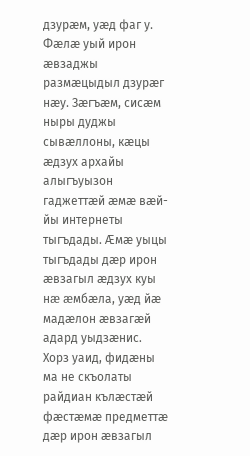дзурæм, уæд фаг у. Фæлæ уый ирон æвзаджы размæцыдыл дзурæг нæу. Зæгъæм, сисæм ныры дуджы сывæллоны, кæцы æдзух архайы алыгъуызон гаджеттæй æмæ вæй-йы интернеты тыгъдады. Ӕмæ уыцы тыгъдады дæр ирон æвзагыл æдзух куы нæ æмбæла, уæд йæ мадæлон æвзагæй адард уыдзæнис. Хорз уаид, фидæны ма не скъолаты райдиан кълæстæй фæстæмæ предметтæ дæр ирон æвзагыл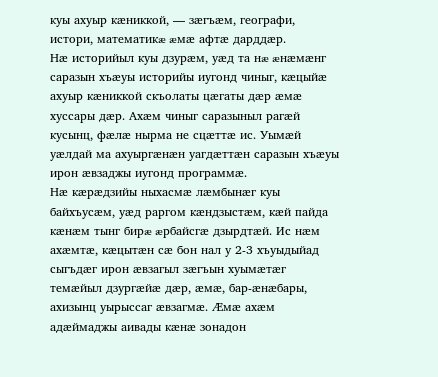куы ахуыр кæниккой, — зæгъæм, географи, истори, математикæ æмæ афтæ дарддæр.
Нæ историйыл куы дзурæм, уæд та нæ æнæмæнг саразын хъæуы историйы иугонд чиныг, кæцыйæ ахуыр кæниккой скъолаты цæгаты дæр æмæ хуссары дæр. Ахæм чиныг саразыныл рагæй кусынц, фæлæ нырма не сцæттæ ис. Уымæй уæлдай ма ахуыргæнæн уагдæттæн саразын хъæуы ирон æвзаджы иугонд программæ.
Нæ кæрæдзийы ныхасмæ лæмбынæг куы байхъусæм, уæд раргом кæндзыстæм, кæй пайда кæнæм тынг бирæ æрбайсгæ дзырдтæй. Ис нæм ахæмтæ, кæцытæн сæ бон нал у 2-3 хъуыдыйад сыгъдæг ирон æвзагыл зæгъын хуымæтæг темæйыл дзургæйæ дæр, æмæ, бар-æнæбары, ахизынц уырыссаг æвзагмæ. Ӕмæ ахæм адæймаджы аивады кæнæ зонадон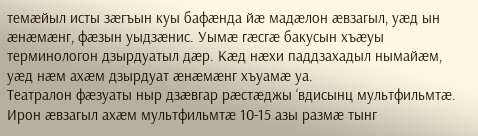темæйыл исты зæгъын куы бафæнда йæ мадæлон æвзагыл, уæд ын æнæмæнг, фæзын уыдзæнис. Уымæ гæсгæ бакусын хъæуы терминологон дзырдуатыл дæр. Кæд нæхи паддзахадыл нымайæм, уæд нæм ахæм дзырдуат æнæмæнг хъуамæ уа.
Театралон фæзуаты ныр дзæвгар рæстæджы ‘вдисынц мультфильмтæ. Ирон æвзагыл ахæм мультфильмтæ 10-15 азы размæ тынг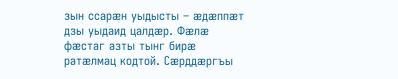зын ссарæн уыдысты – æдæппæт дзы уыдаид цалдæр. Фæлæ фæстаг азты тынг бирæ ратæлмац кодтой. Сæрддæргъы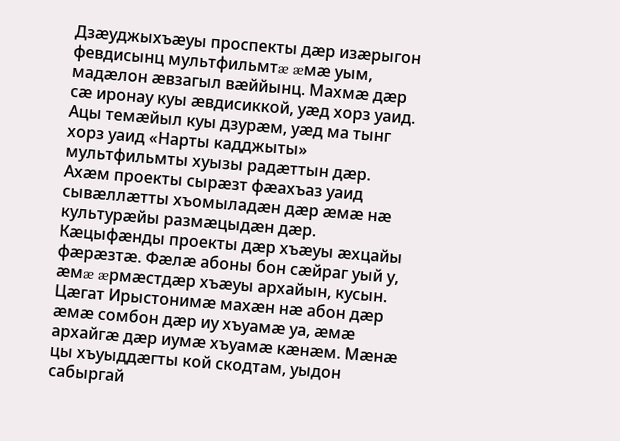Дзæуджыхъæуы проспекты дæр изæрыгон февдисынц мультфильмтæ æмæ уым, мадæлон æвзагыл вæййынц. Махмæ дæр сæ иронау куы æвдисиккой, уæд хорз уаид. Ацы темæйыл куы дзурæм, уæд ма тынг хорз уаид «Нарты кадджыты» мультфильмты хуызы радæттын дæр. Ахæм проекты сырæзт фæахъаз уаид сывæллæтты хъомыладæн дæр æмæ нæ культурæйы размæцыдæн дæр.
Кæцыфæнды проекты дæр хъæуы æхцайы фæрæзтæ. Фæлæ абоны бон сæйраг уый у, æмæ æрмæстдæр хъæуы архайын, кусын. Цæгат Ирыстонимæ махæн нæ абон дæр æмæ сомбон дæр иу хъуамæ уа, æмæ архайгæ дæр иумæ хъуамæ кæнæм. Мæнæ цы хъуыддæгты кой скодтам, уыдон сабыргай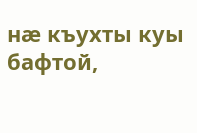нæ къухты куы бафтой,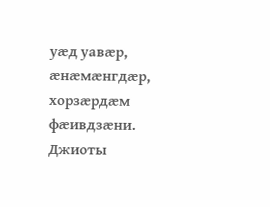уæд уавæр, æнæмæнгдæр, хорзæрдæм фæивдзæни.
Джиоты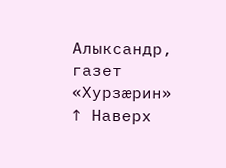Алыксандр, газет «Хурзæрин»
↑ Наверх